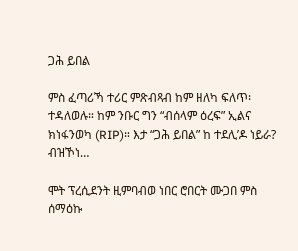ጋሕ ይበል

ምስ ፈጣሪኻ ተሪር ምጽብጻብ ከም ዘለካ ፍለጥ፡ ተዳለወሉ። ከም ንቡር ግን “ብሰላም ዕረፍ” ኢልና ክነፋንወካ (RIP)። እታ “ጋሕ ይበል” ከ ተደሊ’ዶ ነይራ? ብዝኾነ…

ሞት ፕረሲደንት ዚምባብወ ነበር ሮበርት ሙጋበ ምስ ሰማዕኩ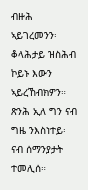ብዙሕ ኣይገረመንን፡ ቆላሕታይ ዝስሕብ ኮይኑ እውን ኣይረኸብክዎን። ጽንሕ ኢለ ግን ናብ ግዜ ንእስነተይ፡ ናብ ሰማንያታት ተመሊሰ።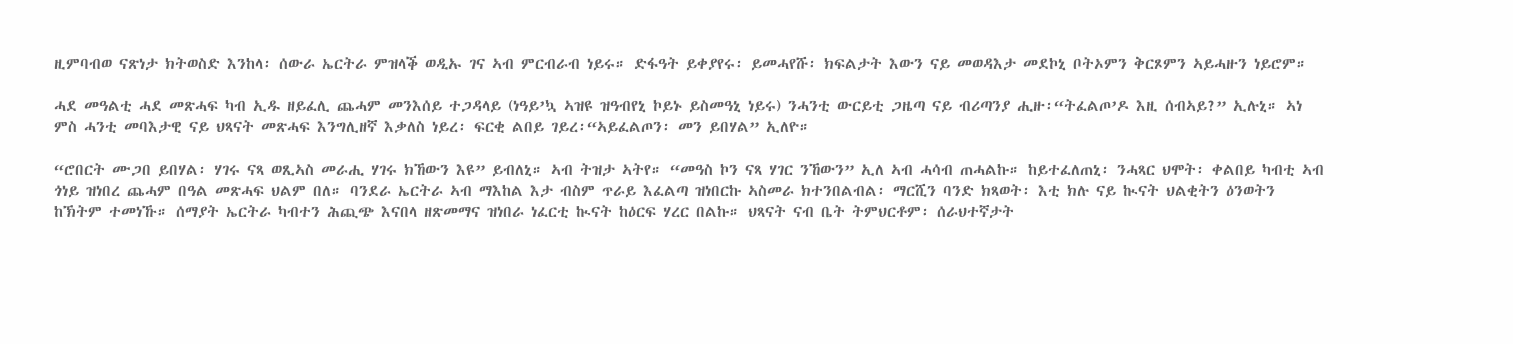ዚምባብወ ናጽነታ ክትወስድ እንከላ፡ ሰውራ ኤርትራ ምዝላቕ ወዲኡ ገና ኣብ ምርብራብ ነይሩ። ድፋዓት ይቀያየሩ፡ ይመሓየሹ፡ ክፍልታት እውን ናይ መወዳእታ መደኮኒ ቦትኦምን ቅርጾምን ኣይሓዙን ነይሮም።

ሓደ መዓልቲ ሓደ መጽሓፍ ካብ ኢዱ ዘይፈሊ ጨሓም መንእሰይ ተጋዳላይ (ነዓይ’ኳ ኣዝዩ ዝዓብየኒ ኮይኑ ይስመዓኒ ነይሩ) ንሓንቲ ውርይቲ ጋዜጣ ናይ ብሪጣንያ ሒዙ፡“ትፈልጦ’ዶ እዚ ሰብኣይ?” ኢሉኒ። ኣነ ምስ ሓንቲ መባእታዊ ናይ ህጻናት መጽሓፍ እንግሊዘኛ እቃለስ ነይረ፡ ፍርቂ ልበይ ገይረ፡“ኣይፈልጦን፡ መን ይበሃል” ኢለዮ።

“ሮበርት ሙጋበ ይበሃል፡ ሃገሩ ናጻ ወጺኣስ መራሒ ሃገሩ ክኸውን እዩ” ይብለኒ። ኣብ ትዝታ ኣትየ። “መዓስ ኮን ናጻ ሃገር ንኸውን” ኢለ ኣብ ሓሳብ ጠሓልኩ። ከይተፈለጠኒ፡ ንሓጻር ህሞት፡ ቀልበይ ካብቲ ኣብ ጎነይ ዝነበረ ጨሓም በዓል መጽሓፍ ህልም በለ። ባንደራ ኤርትራ ኣብ ማእከል እታ ብስም ጥራይ እፈልጣ ዝነበርኩ ኣስመራ ክተንበልብል፡ ማርሺን ባንድ ክጻወት፡ እቲ ክሉ ናይ ኲናት ህልቂትን ዕንወትን ከኽትም ተመነኹ። ሰማያት ኤርትራ ካብተን ሕጪጭ እናበላ ዘጽመማና ዝነበራ ነፈርቲ ኲናት ከዕርፍ ሃረር በልኩ። ህጻናት ናብ ቤት ትምህርቶም፡ ሰራህተኛታት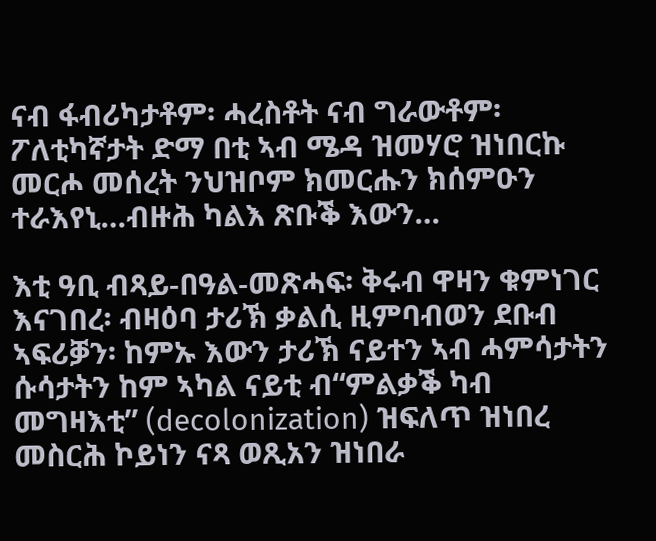ናብ ፋብሪካታቶም፡ ሓረስቶት ናብ ግራውቶም፡ ፖለቲካኛታት ድማ በቲ ኣብ ሜዳ ዝመሃሮ ዝነበርኩ መርሖ መሰረት ንህዝቦም ክመርሑን ክሰምዑን ተራእየኒ…ብዙሕ ካልእ ጽቡቕ እውን…

እቲ ዓቢ ብጻይ-በዓል-መጽሓፍ፡ ቅሩብ ዋዛን ቁምነገር እናገበረ፡ ብዛዕባ ታሪኽ ቃልሲ ዚምባብወን ደቡብ ኣፍሪቓን፡ ከምኡ እውን ታሪኽ ናይተን ኣብ ሓምሳታትን ሱሳታትን ከም ኣካል ናይቲ ብ“ምልቃቕ ካብ መግዛእቲ” (decolonization) ዝፍለጥ ዝነበረ መስርሕ ኮይነን ናጻ ወጺአን ዝነበራ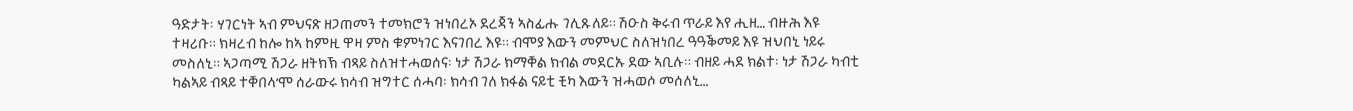ዓድታት፡ ሃገርነት ኣብ ምህናጽ ዘጋጠመን ተመክሮን ዝነበረኦ ደረጃን ኣስፊሑ ገሊጹለይ። ሽዑስ ቅሩብ ጥራይ እየ ሒዘ… ብዙሕ እዩ ተዛሪቡ። ክዛረብ ከሎ ከኣ ከምዚ ዋዛ ምስ ቁምነገር እናገበረ እዩ። ብሞያ እውን መምህር ስለዝነበረ ዓዓቕመይ እዩ ዝህበኒ ነይሩ መስለኒ። ኣጋጣሚ ሽጋራ ዘትክኽ ብጻይ ስለዝተሓወሰና፡ ነታ ሽጋራ ክማቐል ክብል መደርኡ ደው ኣቢሉ። ብዘይ ሓደ ክልተ፡ ነታ ሽጋራ ካብቲ ካልኣይ ብጻይ ተቐበላ’ሞ ሰራውሩ ክሳብ ዝግተር ሰሓባ፡ ክሳብ ገለ ክፋል ናይቲ ቺካ እውን ዝሓወሶ መሰለኒ…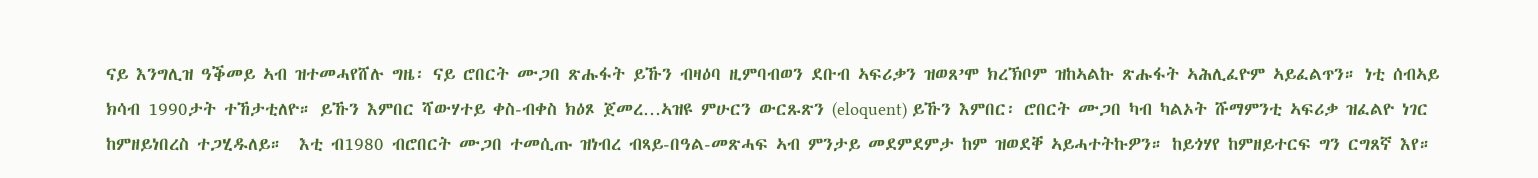ናይ እንግሊዝ ዓቕመይ ኣብ ዝተመሓየሸሉ ግዜ፡ ናይ ሮበርት ሙጋበ ጽሑፋት ይኹን ብዛዕባ ዚምባብወን ደቡብ ኣፍሪቃን ዝወጸ’ሞ ክረኽቦም ዝከኣልኩ ጽሑፋት ኣሕሊፈዮም ኣይፈልጥን። ነቲ ሰብኣይ ክሳብ 1990ታት ተኸታቲለዮ። ይኹን እምበር ሻውሃተይ ቀስ-ብቀስ ክዕጾ ጀመረ…ኣዝዩ ምሁርን ውርጹጽን (eloquent) ይኹን እምበር፡ ሮበርት ሙጋበ ካብ ካልኦት ሹማምንቲ ኣፍሪቃ ዝፈልዮ ነገር ከምዘይነበረስ ተጋሂዱለይ።  እቲ ብ1980 ብሮበርት ሙጋበ ተመሲጡ ዝነብረ ብጻይ-በዓል-መጽሓፍ ኣብ ምንታይ መደምደምታ ከም ዝወደቐ ኣይሓተትኩዎን። ከይጎሃየ ከምዘይተርፍ ግን ርግጸኛ እየ።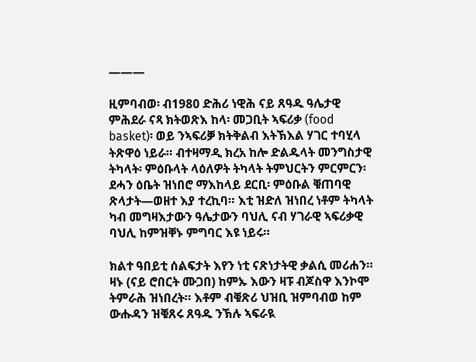———

ዚምባብወ፡ ብ1980 ድሕሪ ነዊሕ ናይ ጸዓዱ ዓሌታዊ ምሕደራ ናጻ ክትወጽእ ከላ፡ መጋቢት ኣፍሪቃ (food basket)፡ ወይ ንኣፍሪቓ ክትቅልብ እትኽእል ሃገር ተባሂላ ትጽዋዕ ነይራ። ብተዛማዲ ክረአ ከሎ ድልዱላት መንግስታዊ ትካላት፡ ምዕቡላት ላዕለዎት ትካላት ትምህርትን ምርምርን፡ ደሓን ዕቤት ዝነበሮ ማእከላይ ደርቢ፡ ምዕቡል ቑጠባዊ ጽላታት—ወዘተ እያ ተረኪባ። እቲ ዝድለ ዝነበረ ነቶም ትካላት ካብ መግዛእታውን ዓሌታውን ባህሊ ናብ ሃገራዊ ኣፍሪቃዊ ባህሊ ከምዝቐኑ ምግባር እዩ ነይሩ።

ክልተ ዓበይቲ ሰልፍታት እየን ነቲ ናጽነታትዊ ቃልሲ መሪሐን። ዛኑ (ናይ ሮበርት ሙጋበ) ከምኡ እውን ዛፑ ብጆስዋ እንኮሞ ትምራሕ ዝነበረት። እቶም ብቑጽሪ ህዝቢ ዝምባብወ ከም ውሑዳን ዝቑጸሩ ጸዓዱ ንኽሉ ኣፍራዪ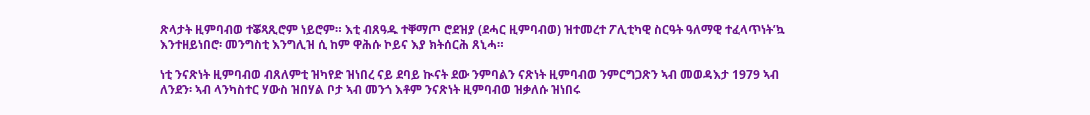ጽላታት ዚምባብወ ተቖጻጺሮም ነይሮም። እቲ ብጸዓዱ ተቐማጦ ሮደዝያ (ደሓር ዚምባብወ) ዝተመረተ ፖሊቲካዊ ስርዓት ዓለማዊ ተፈላጥነት’ኳ እንተዘይነበሮ፡ መንግስቲ እንግሊዝ ሲ ከም ዋሕሱ ኮይና እያ ክትሰርሕ ጸኒሓ።

ነቲ ንናጽነት ዚምባብወ ብጸለምቲ ዝካየድ ዝነበረ ናይ ደባይ ኲናት ደው ንምባልን ናጽነት ዚምባብወ ንምርግጋጽን ኣብ መወዳእታ 1979 ኣብ ለንደን፡ ኣብ ላንካስተር ሃውስ ዝበሃል ቦታ ኣብ መንጎ እቶም ንናጽነት ዚምባብወ ዝቃለሱ ዝነበሩ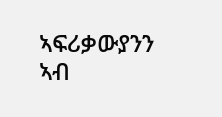ኣፍሪቃውያንን ኣብ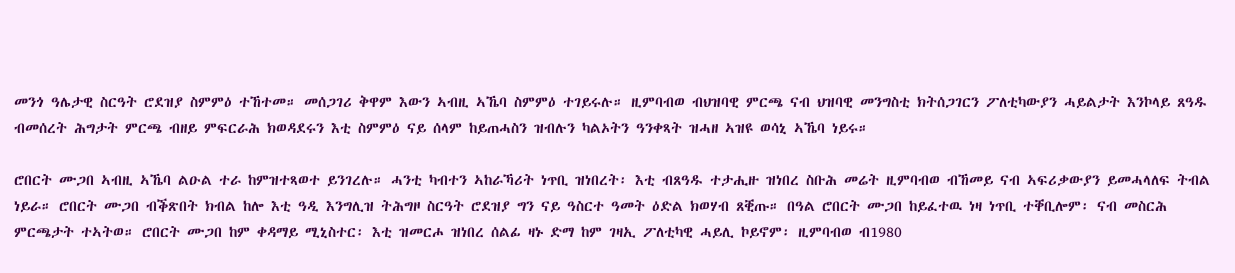መንጎ ዓሌታዊ ስርዓት ሮደዝያ ስምምዕ ተኸተመ። መሰጋገሪ ቅዋም እውን ኣብዚ ኣኼባ ስምምዕ ተገይሩሉ። ዚምባብወ ብህዝባዊ ምርጫ ናብ ህዝባዊ መንግስቲ ክትሰጋገርን ፖለቲካውያን ሓይልታት እንኮላይ ጸዓዱ ብመሰረት ሕግታት ምርጫ ብዘይ ምፍርራሕ ክወዳደሩን እቲ ስምምዕ ናይ ሰላም ከይጠሓስን ዝብሉን ካልኦትን ዓንቀጻት ዝሓዘ ኣዝዩ ወሳኒ ኣኼባ ነይሩ።

ሮበርት ሙጋበ ኣብዚ ኣኼባ ልዑል ተራ ከምዝተጻወተ ይንገረሉ። ሓንቲ ካብተን ኣከራኻሪት ነጥቢ ዝነበረት፡ እቲ ብጸዓዱ ተታሒዙ ዝነበረ ስቡሕ መሬት ዚምባብወ ብኸመይ ናብ ኣፍሪቃውያን ይመሓላለፍ ትብል ነይራ። ሮበርት ሙጋበ ብቕጽበት ክብል ከሎ እቲ ዓዲ እንግሊዝ ትሕግዞ ስርዓት ሮደዝያ ግን ናይ ዓስርተ ዓመት ዕድል ክወሃብ ጸቒጡ። በዓል ሮበርት ሙጋበ ከይፈተዉ ነዛ ነጥቢ ተቐቢሎም፡ ናብ መስርሕ ምርጫታት ተኣትወ። ሮበርት ሙጋበ ከም ቀዳማይ ሚኒስተር፡ እቲ ዝመርሖ ዝነበረ ሰልፊ ዛኑ ድማ ከም ገዛኢ ፖለቲካዊ ሓይሊ ኮይኖም፡ ዚምባብወ ብ1980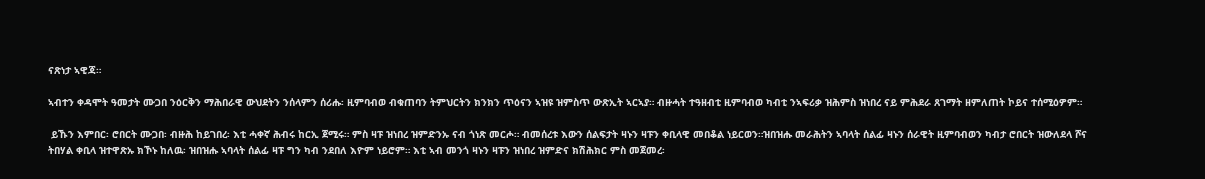ናጽነታ ኣዊጃ።

ኣብተን ቀዳሞት ዓመታት ሙጋበ ንዕርቅን ማሕበራዊ ውህደትን ንሰላምን ሰሪሑ፡ ዚምባብወ ብቁጠባን ትምህርትን ክንክን ጥዕናን ኣዝዩ ዝምስጥ ውጽኢት ኣርኣያ። ብዙሓት ተዓዘብቲ ዚምባብወ ካብቲ ንኣፍሪቃ ዝሕምስ ዝነበረ ናይ ምሕደራ ጸገማት ዘምለጠት ኮይና ተሰሚዕዎም።

 ይኹን እምበር፡ ሮበርት ሙጋበ፡ ብዙሕ ከይገበረ፡ እቲ ሓቀኛ ሕብሩ ከርኢ ጀሚሩ። ምስ ዛፑ ዝነበረ ዝምድንኡ ናብ ጎነጽ መርሖ። ብመሰረቱ እውን ሰልፍታት ዛኑን ዛፑን ቀቢላዊ መበቆል ነይርወን።ዝበዝሑ መራሕትን ኣባላት ሰልፊ ዛኑን ሰራዊት ዚምባብወን ካብታ ሮበርት ዝውለደላ ሾና ትበሃል ቀቢላ ዝተዋጽኡ ክኾኑ ከለዉ፡ ዝበዝሑ ኣባላት ሰልፊ ዛፑ ግን ካብ ንደበለ እዮም ነይሮም። እቲ ኣብ መንጎ ዛኑን ዛፑን ዝነበረ ዝምድና ክሽሕክር ምስ መጀመረ፡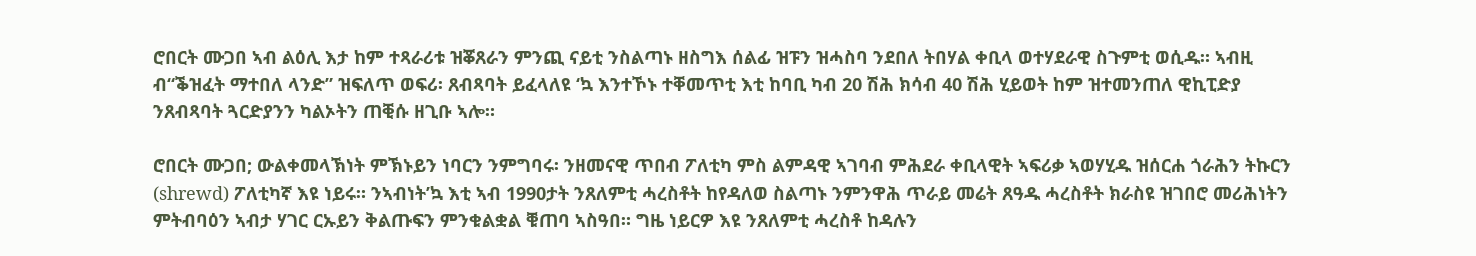ሮበርት ሙጋበ ኣብ ልዕሊ እታ ከም ተጻራሪቱ ዝቖጸራን ምንጪ ናይቲ ንስልጣኑ ዘስግእ ሰልፊ ዝፑን ዝሓስባ ንደበለ ትበሃል ቀቢላ ወተሃደራዊ ስጉምቲ ወሲዱ። ኣብዚ ብ“ቕዝፈት ማተበለ ላንድ” ዝፍለጥ ወፍሪ፡ ጸብጻባት ይፈላለዩ ‘ኳ እንተኾኑ ተቐመጥቲ እቲ ከባቢ ካብ 20 ሽሕ ክሳብ 40 ሽሕ ሂይወት ከም ዝተመንጠለ ዊኪፒድያ ንጸብጻባት ጓርድያንን ካልኦትን ጠቒሱ ዘጊቡ ኣሎ።

ሮበርት ሙጋበ; ውልቀመላኽነት ምኽኑይን ነባርን ንምግባሩ፡ ንዘመናዊ ጥበብ ፖለቲካ ምስ ልምዳዊ ኣገባብ ምሕደራ ቀቢላዊት ኣፍሪቃ ኣወሃሂዱ ዝሰርሐ ጎራሕን ትኩርን (shrewd) ፖለቲካኛ እዩ ነይሩ። ንኣብነት’ኳ እቲ ኣብ 1990ታት ንጸለምቲ ሓረስቶት ከየዳለወ ስልጣኑ ንምንዋሕ ጥራይ መሬት ጸዓዱ ሓረስቶት ክራስዩ ዝገበሮ መሪሕነትን ምትብባዕን ኣብታ ሃገር ርኡይን ቅልጡፍን ምንቁልቋል ቑጠባ ኣስዓበ። ግዜ ነይርዎ እዩ ንጸለምቲ ሓረስቶ ከዳሉን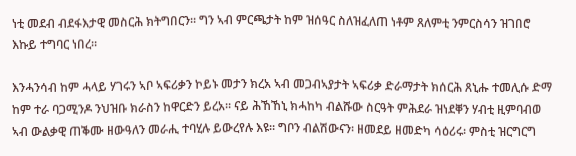ነቲ መደብ ብደፋእታዊ መስርሕ ክትግበርን። ግን ኣብ ምርጫታት ከም ዝሰዓር ስለዝፈለጠ ነቶም ጸለምቲ ንምርስሳን ዝገበሮ እኩይ ተግባር ነበረ።

እንሓንሳብ ከም ሓላይ ሃገሩን ኣቦ ኣፍሪቃን ኮይኑ መታን ክረአ ኣብ መጋብኣያታት ኣፍሪቃ ድራማታት ክሰርሕ ጸኒሑ ተመሊሱ ድማ ከም ተራ ባጋሚንዶ ንህዝቡ ክራስን ከዋርድን ይረአ። ናይ ሕኸኸኒ ክሓከካ ብልሹው ስርዓት ምሕደራ ዝነደቐን ሃብቲ ዚምባብወ ኣብ ውልቃዊ ጠቕሙ ዘውዓለን መራሒ ተባሂሉ ይውረየሉ እዩ። ግቦን ብልሽውናን፡ ዘመደይ ዘመድካ ሳዕሪሩ፡ ምስቲ ዝርግርግ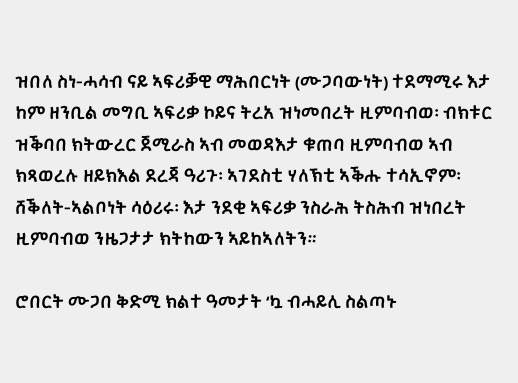ዝበለ ስነ-ሓሳብ ናይ ኣፍሪቓዊ ማሕበርነት (ሙጋባውነት) ተደማሚሩ እታ ከም ዘንቢል መግቢ ኣፍሪቃ ኮይና ትረአ ዝነመበረት ዚምባብወ፡ ብክቱር ዝቕባበ ክትውረር ጀሚራስ ኣብ መወዳእታ ቁጠባ ዚምባብወ ኣብ ክጻወረሉ ዘይክእል ደረጃ ዓሪጉ፡ ኣገደስቲ ሃለኽቲ ኣቕሑ ተሳኢኖም፡ ሸቕለት-ኣልቦነት ሳዕሪሩ፡ እታ ንደቂ ኣፍሪቃ ንስራሕ ትስሕብ ዝነበረት ዚምባብወ ንዜጋታታ ክትከውን ኣይከኣለትን።

ሮበርት ሙጋበ ቅድሚ ክልተ ዓመታት ‘ኳ ብሓይሊ ስልጣኑ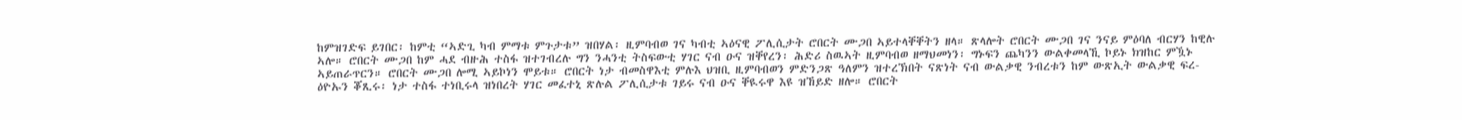ከምዝገድፍ ይገበር፡ ከምቲ “ኣድጊ ካብ ምማቱ ምጉታቱ” ዝበሃል፡ ዚምባብወ ገና ካብቲ ኣዕናዊ ፖሊሲታት ሮበርት ሙጋበ ኣይተላቐቐትን ዘላ። ጽላሎት ሮበርት ሙጋበ ገና ንናይ ምዕባለ ብርሃን ከዊሉ ኣሎ። ሮበርት ሙጋበ ከም ሓደ ብዙሕ ተስፋ ዝተገብረሉ ግን ንሓንቲ ትስፍውቲ ሃገር ናብ ዑና ዝቐየረን፡ ሕድሪ ስዉኣት ዚምባብወ ዘማህመነን፡ ግኑፍን ጨካንን ውልቀመላኺ ኮይኑ ክዝከር ምዃኑ ኣይጠራጥርን። ሮበርት ሙጋበ ሎሚ ኣይኮነን ሞይቱ። ሮበርት ነታ ብመስዋእቲ ምሉእ ህዝቢ ዚምባብወን ምድንጋጽ ዓለምን ዝተረኽበት ናጽነት ናብ ውልቃዊ ንብረቱን ከም ውጽኢት ውልቃዊ ፍረ-ዕዮኡን ቖጺሩ፡ ነታ ተስፋ ተነቢሩላ ዝነበረት ሃገር መፈተኒ ጽሉል ፖሊሲታቱ ገይሩ ናብ ዑና ቐዪሩዋ እዩ ዝኸይድ ዘሎ። ሮበርት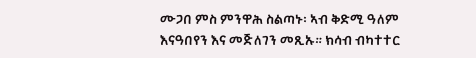ሙጋበ ምስ ምንዋሕ ስልጣኑ፡ ኣብ ቅድሚ ዓለም እናዓበየን እና መጅለገን መጺኡ። ክሳብ ብካተተር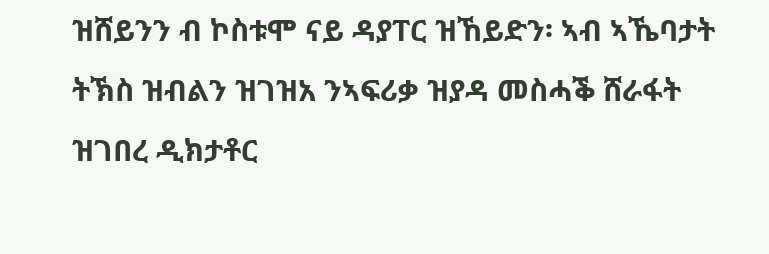ዝሸይንን ብ ኮስቱሞ ናይ ዳያፐር ዝኸይድን፡ ኣብ ኣኼባታት ትኽስ ዝብልን ዝገዝአ ንኣፍሪቃ ዝያዳ መስሓቕ ሸራፋት ዝገበረ ዲክታቶር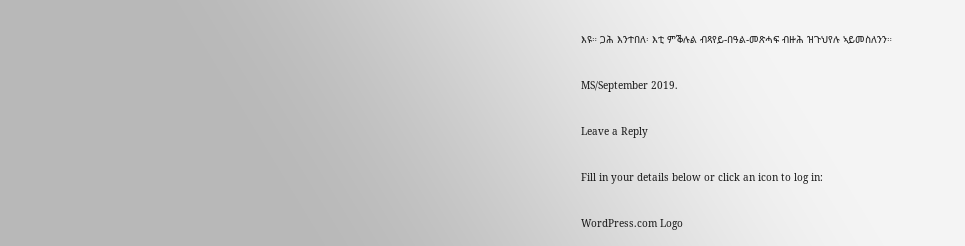እዩ። ጋሕ እንተበለ፡ እቲ ምቕሉል ብጻየይ-በዓል-መጽሓፍ ብዙሕ ዝጉህየሉ ኣይመስለንን።

MS/September 2019.

Leave a Reply

Fill in your details below or click an icon to log in:

WordPress.com Logo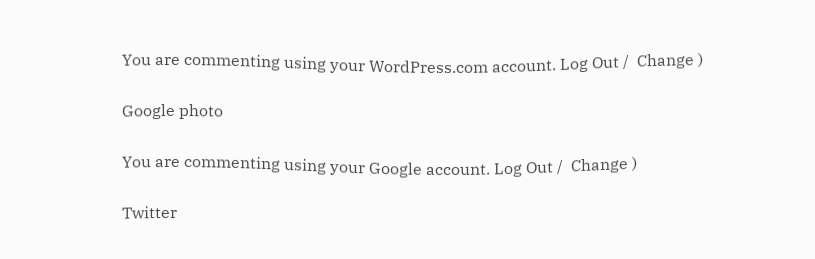You are commenting using your WordPress.com account. Log Out /  Change )

Google photo

You are commenting using your Google account. Log Out /  Change )

Twitter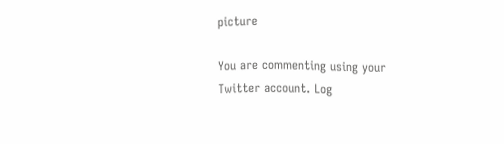picture

You are commenting using your Twitter account. Log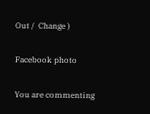Out /  Change )

Facebook photo

You are commenting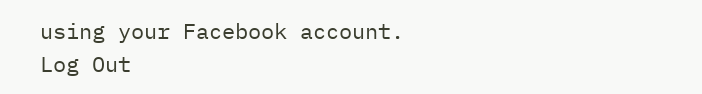using your Facebook account. Log Out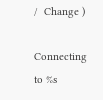/  Change )

Connecting to %s